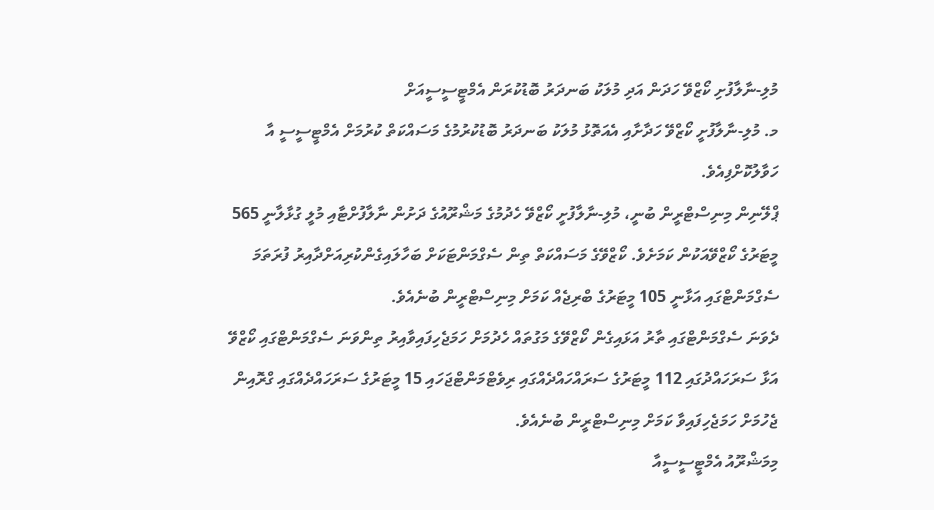މުލި-ނާލާފުށި ކޯޒްވޭ ހަދަން އަދި މުލަކު ބަނދަރު ބޮޑުކުރަން އެމްޓީސީސީއަށް
މ. މުލި-ނާލާފުށީ ކޯޒްވޭ ހަދާށާއި އެއަތޮޅު މުލަކު ބަނދަރު ބޮޑުކުރުމުގެ މަސައްކަތް ކުރުމަށް އެމްޓީސީސީ އާ ހަވާލުކޮށްފިއެވެ.
ޕްލޭނިން މިނިސްޓްރީން ބުނީ، މުލި-ނާލާފުށީ ކޯޒްވޭ ހެދުމުގެ މަޝްރޫއުގެ ދަށުން ނާލާފުށްޓާއި މުލީ ގުޅާލާނީ 565 މީޓަރުގެ ކޯޒްވޭއަކުން ކަމަށެވެ. ކޯޒްވޭގެ މަސައްކަތް ތިން ސެގްމަންޓަކަށް ބަހާލައިގެންކުރިއަށްދާއިރު ފުރަތަމަ ސެގްމަންޓްގައި އަޅާނީ 105 މީޓަރުގެ ބްރިޖެއް ކަމަށް މިނިސްޓްރީން ބުނެއެވެ.
ދެވަނަ ސެގްމަންޓްގައި ތާރު އަޅައިގެން ކޯޒްވޭގެ މަގުތައް ހެދުމަށް ހަމަޖެހިފައިވާއިރު ތިންވަނަ ސެގްމަންޓްގައި ކޯޒްވޭ އަޅާ ސަރަހައްދުގައި 112 މީޓަރުގެ ސަރައްހައްދެއްގައި ރިވެޓްމަންޓްޖަހައި 15 މީޓަރުގެ ސަރަހައްދެއްގައި ގްރޮއިން ޖެހުމަށް ހަމަޖެހިފައިވާ ކަމަށް މިނިސްޓްރީން ބުނެއެވެ.
މިމަޝްރޫއު އެމްޓީސީސީއާ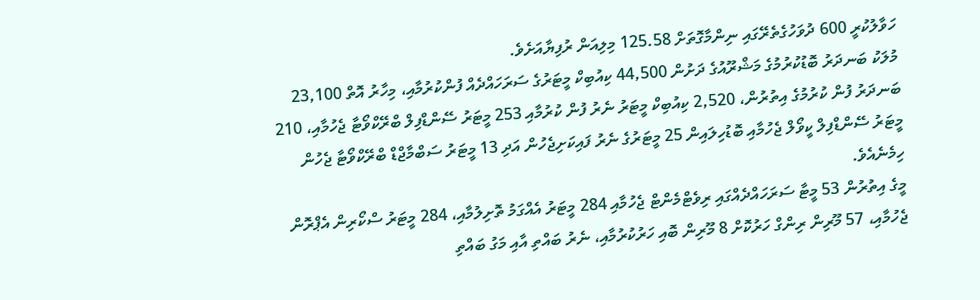ހަވާލުކުރީ 600 ދުވަހުގެތެރޭގައި ނިންމާގޮތަށް 125.58 މިލިއަން ރުފިޔާއަށެވެ.
މުލަކު ބަނދަރު ބޮޑުކުރުމުގެ މަޝްރޫއުގެ ދަށުން 44,500 ކިއުބިކް މީޓަރުގެ ސަރަހައްދެއް ފުންކުރުމާއި، މިހާރު އޮތް 23,100 ބަނދަރު ފުން ކުރުމުގެ އިތުރުން، 2,520 ކިއުބިކް މީޓަރު ނެރު ފުން ކުރުމާއި 253 މީޓަރު ސޭންޑްފިލް ބްރޭކްވޯޓާ ޖެހުމާއި، 210 މީޓަރު ސޭންޑްފިލް ކީވޯލް ޖެހުމާއި ބޮޑުހިލައިން 25 މީޓަރުގެ ނެރު ފައިކަށިޖެހުން އަދި 13 މީޓަރު ސަބްމާޖްޑް ބްރޭކްވޯޓާ ޖެހުން ހިމެނެއެވެ.
މީގެ އިތުރުން 53 މީޓާ ސަރަހައްދެއްގައި ރިވެޓްމެންޓް ޖެހުމާއި 284 މީޓަރު އެއްގަމު ތޮށިލުމާއި، 284 މީޓަރު ސްކޯރިން އެޕްރޮން ޖެހުމާއި، 57 މޫރިން ރިންގް ހަރުކޮށް 8 މޫރިން ބޮއި ހަރުކުރުމާއި، ނެރު ބައްތި އާއި މަގު ބައްތި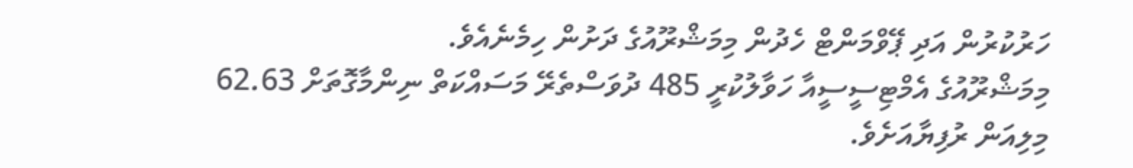ހަރުކުރުން އަދި ޕޭވްމަންޓް ހެދުން މިމަޝްރޫއުގެ ދަށުން ހިމެނެއެވެ.
މިމަޝްރޫއުގެ އެމްޓިސީސީއާ ހަވާލުކުރީ 485 ދުވަސްތެރޭ މަސައްކަތް ނިންމާގޮތަށް 62.63 މިލިއަން ރުފިޔާއަށެވެ.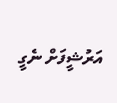އަރުޝީފަށް ނެގީ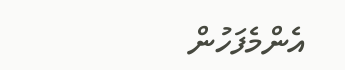އެންމެފަހުން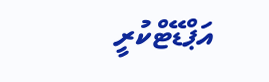އަޕްޑޭޓްކުރީ